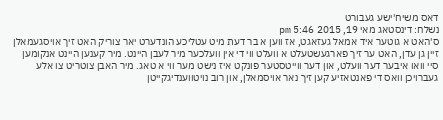דאס משיח'ישע געבורט
נשלח: דינסטאג מאי 19, 2015 5:46 pm
ס'האט א גוטער איד אמאל געזאגט, אז ווען א בר דעת מיט עטליכע הונדערט יאר צוריק האט זיך אויסגעמאלן זיין גן עדן, האט ער זיך פארגעשטעלט א וועלט ווי די אין וועלכער מיר לעבן היינט. מיר קענען היינט אנקומען סיי וואו איבער דער וועלט, און דער ווייטסטער פונקט איז נישט מער ווי א טאג. מיר האבן צוטריט צו אלע געברויכן וואס די פאנטאזיע קען זיך נאר אויסמאלן, און רוב נויטווענדיגקייטן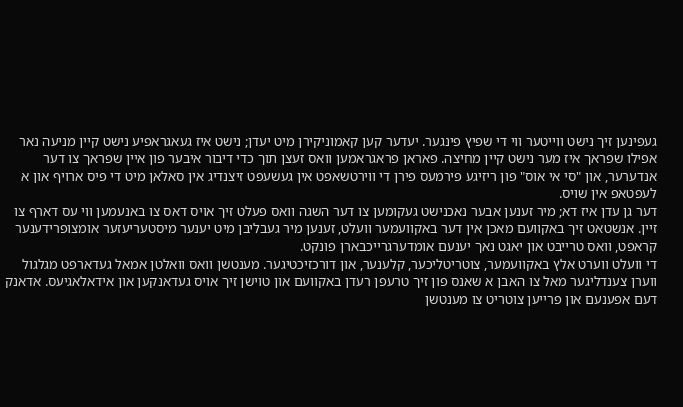געפינען זיך נישט ווייטער ווי די שפיץ פינגער. יעדער קען קאמוניקירן מיט יעדן; נישט איז געאגראפיע נישט קיין מניעה נאר אפילו שפראך איז מער נישט קיין מחיצה. פאראן פראגראמען וואס זעצן תוך כדי דיבור איבער פון איין שפראך צו דער אנדערער, און "סי אי אוס" פון ריזיגע פירמעס פירן די ווירטשאפט אין געשעפט זיצנדיג אין סאלאן מיט די פיס ארויף און א לעפטאפ אין שויס.
דער גן עדן איז דא; מיר זענען אבער נאכנישט געקומען צו דער השגה וואס פעלט זיך אויס דאס צו באנעמען ווי עס דארף צו זיין. אנשטאט זיך באקוועם מאכן אין דער באקוועמער וועלט, זענען מיר געבליבן מיט יענער מיסטעריעזער אומצופרידענער קראפט, וואס טרייבט און יאגט נאך יענעם אומדערגרייכבארן פונקט.
די וועלט ווערט אלץ באקוועמער, צוטריטליכער, קלענער, און דורכזיכטיגער. מענטשן וואס וואלטן אמאל געדארפט מגלגול ווערן צענדליגער מאל צו האבן א שאנס פון זיך טרעפן רעדן באקוועם און טוישן זיך אויס געדאנקען און אידאלאגיעס. אדאנק דעם אפענעם און פרייען צוטריט צו מענטשן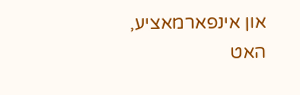און אינפארמאציע, האט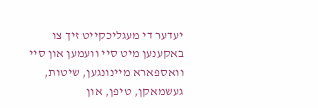יעדער די מעגליכקייט זיך צו באקענען מיט סיי וועמען און סיי וואספארא מיינונגען, שיטות, געשמאקן, טיפן, און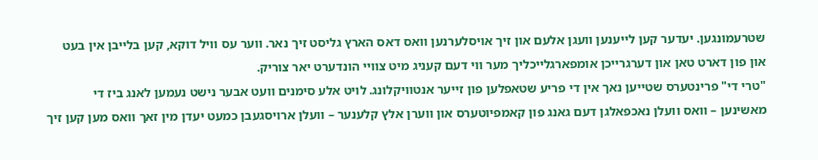שטרעמונגען. יעדער קען לייענען וועגן אלעם און זיך אויסלערנען וואס דאס הארץ גליסט זיך נאר. ווער עס וויל דוקא, קען בלייבן אין בעט און פון דארט טאן און דערגרייכן אומפארגלייכליך מער ווי דעם קעניג מיט צוויי הונדערט יאר צוריק.
"טרי די" פרינטערס שטייען נאך אין די פריע שטאפלען פון זייער אנטוויקלונג. לויט אלע סימנים וועט אבער נישט נעמען לאנג ביז די מאשינען – וואס וועלן נאכפאלגן דעם גאנג פון קאמפיוטערס און ווערן אלץ קלענער – וועלן ארויסגעבן כמעט יעדן מין זאך וואס מען קען זיך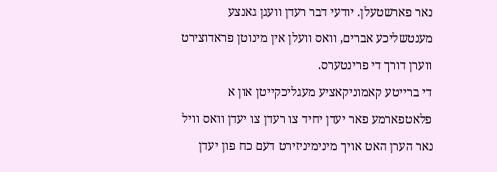נאר פארשטעלן. יודעי דבר רעדן וועגן גאנצע מענטשליכע אברים, וואס וועלן אין מינוטן פראדוצירט ווערן דורך די פרינטערס.
די ברייטע קאמוניקאציע מעגליכקייטן און א פלאטפארמע פאר יעדן יחיד צו רעדן צו יעדן וואס וויל נאר הערן האט אויך מינימיניזירט דעם כח פון יעדן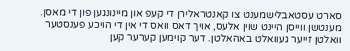סארט עסטאבלישמענט צו קאנטראלירן די קעפ און מיינונגען פון די מאסן. מענטשן ווייסן היינט שוין אלעס, אויך דאס וואס די אין די הויכע פענסטער וואלטן זייער געוואלט באהאלטן. דער קוימען קערער קען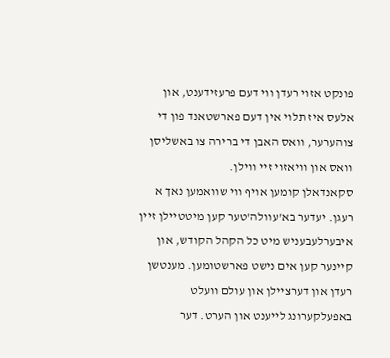פונקט אזוי רעדן ווי דעם פרעזידענט, און אלעס איז תלוי אין דעם פארשטאנד פון די צוהערער, וואס האבן די ברירה צו באשליסן וואס און וויאזוי זיי ווילן.
סקאנדאלן קומען אויף ווי שוואמען נאך א רעגן. יעדער בא'עוולה'טער קען מיטטיילן זיין איבערלעבעניש מיט כל הקהל הקודש, און קיינער קען אים נישט פארשטומען. מענטשן רעדן און דערציילן און עולם וועלט באפעלקערונג לייענט און הערט. דער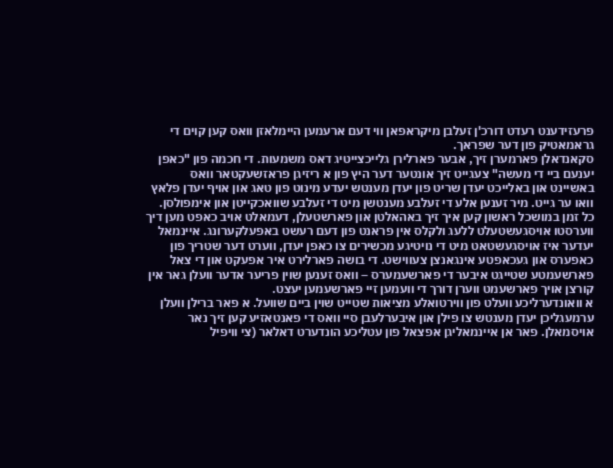פרעזידענט רעדט דורכ'ן זעלבן מיקראפאן ווי דעם ארעמען היימלאזן וואס קען קוים די גראמאטיק פון דער שפראך.
סקאנדאלן פארמערן זיך, אבער פארלירן גלייכצייטיג דאס משמעות. די חכמה פון "כאפן יענעם ביי די מעשה" צעגייט זיך אונטער דער היץ פון א ריזיגן פראזשעקטאר וואס באשיינט און באלייכט יעדן שריט פון יעדן מענטש יעדע מינוט פון טאג און אויף יעדן פלאץ וואו ער גייט. מיר זענען אלע די זעלבע מענטשן מיט די זעלבע שוואכקייטן און אימפולסן. כל זמן במושכל ראשון קען איך זיך באהאלטן און פארשטעלן, דעמאלט אויב כאפט מען דיך ווערסטו אויסגעשטעלט ללעג ולקלס אין פראנט פון דעם רעשט באפעלקערונג. איינמאל יעדער איז אויסגעשטאט מיט די נויטיגע מכשירים צו כאפן יעדן, ווערט דער שטריך פון כאפערס און געכאפטע אינגאנצן צעווישט. די בושה פארלירט איר אפעקט און די צאל פארשעמטע שטייגט איבער די פארשעמערס – וואס זענען שוין פריער אדער וועלן גאר אין קורצן אויך פארשעמט ווערן דורך די וועמען זיי פארשעמען יעצט.
א וואונדערליכע וועלט פון ווירטואלע מציאות שטייט שוין ביים שוועל. א פאר ברילן וועלן ערמעגליכן יעדן מענטש צו פילן און איבערלעבן סיי וואס די פאנטאזיע קען זיך נאר אויסמאלן. פאר אן איינמאליגן אפצאל פון עטליכע הונדערט דאלאר (צי וויפיל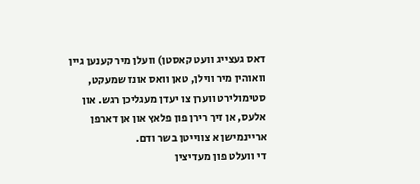דאס געצייג וועט קאסטן) וועלן מיר קענען גיין וואוהין מיר ווילן, טאן וואס אונז שמעקט, סטימולירט ווערן צו יעדן מעגליכן רגש. און אלעס, אן זיך רירן פון פלאץ און אן דארפן אריינמישן א צווייטן בשר ודם.
די וועלט פון מעדיצין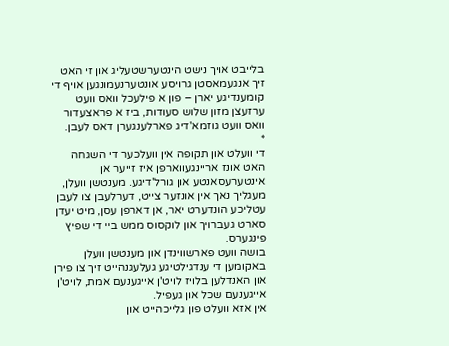בלייבט אויך נישט הינטערשטעליג און זי האט זיך אנגעמאסטן גרויסע אונטערנעמונגען אויף די קומענדיגע יארן – פון א פילעכל וואס וועט ערזעצן מזון שלוש סעודות, ביז א פראצעדור וואס וועט גוזמא'דיג פארלענגערן דאס לעבן.
*
די וועלט און תקופה אין וועלכער די השגחה האט אונז אריינגעווארפן איז זייער אן אינטערעסאנטע און גורל'דיגע. מענטשן וועלן, מעגליך נאך אין אונזער צייט, דערלעבן צו לעבן עטליכע הונדערט יאר, אן דארפן עסן, מיט יעדן סארט געברויך און לוקסוס ממש ביי די שפיץ פינגערס.
בושה וועט פארשווינדן און מענטשן וועלן באקומען די ענדגילטיגע געלעגנהייט זיך צו פירן און האנדלען בלויז לויט'ן אייגענעם אמת, לויט'ן אייגענעם שכל און געפיל.
אין אזא וועלט פון גלייכהייט און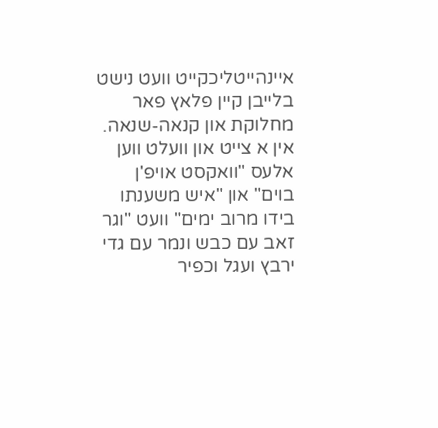איינהייטליכקייט וועט נישט בלייבן קיין פלאץ פאר מחלוקת און קנאה-שנאה. אין א צייט און וועלט ווען אלעס "וואקסט אויפ'ן בוים" און "איש משענתו בידו מרוב ימים" וועט "וגר זאב עם כבש ונמר עם גדי ירבץ ועגל וכפיר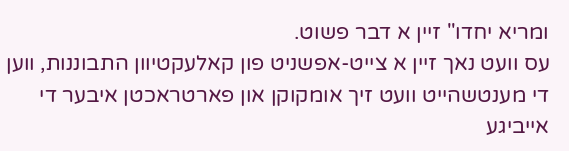ומריא יחדו" זיין א דבר פשוט.
עס וועט נאך זיין א צייט-אפשניט פון קאלעקטיוון התבוננות, ווען די מענטשהייט וועט זיך אומקוקן און פארטראכטן איבער די אייביגע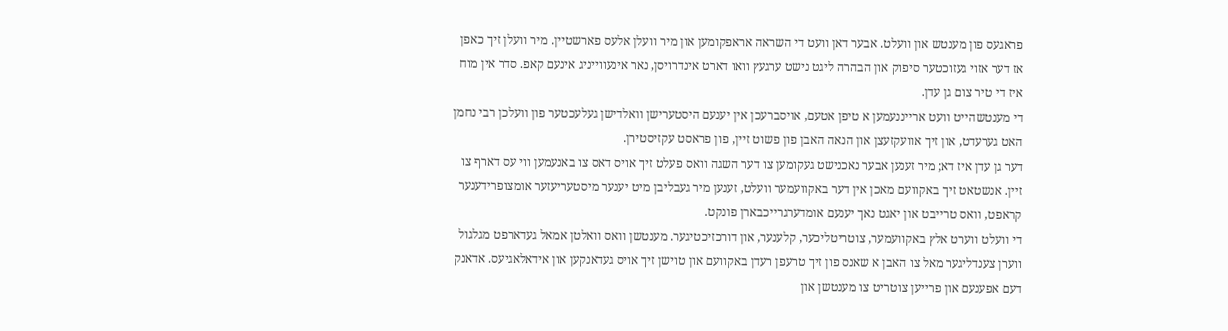פראגעס פון מענטש און וועלט. אבער דאן וועט די השראה אראפקומען און מיר וועלן אלעס פארשטיין. מיר וועלן זיך כאפן אז דער אזוי געזוכטער סיפוק און הבהרה ליגט נישט ערגעץ וואו דארט אינדרויסן, נאר אינעווייניג אינעם קאפ. סדר אין מוח איז די טיר צום גן עדן.
די מענטשהייט וועט ארייננעמען א טיפן אטעם, אויסברעכן אין יענעם היסטערישן וואלדישן געלעכטער פון וועלכן רבי נחמן האט גערעדט, און זיך אוועקזעצן און הנאה האבן פון פשוט זיין, פון פראסט עקזיסטירן.
דער גן עדן איז דא; מיר זענען אבער נאכנישט געקומען צו דער השגה וואס פעלט זיך אויס דאס צו באנעמען ווי עס דארף צו זיין. אנשטאט זיך באקוועם מאכן אין דער באקוועמער וועלט, זענען מיר געבליבן מיט יענער מיסטעריעזער אומצופרידענער קראפט, וואס טרייבט און יאגט נאך יענעם אומדערגרייכבארן פונקט.
די וועלט ווערט אלץ באקוועמער, צוטריטליכער, קלענער, און דורכזיכטיגער. מענטשן וואס וואלטן אמאל געדארפט מגלגול ווערן צענדליגער מאל צו האבן א שאנס פון זיך טרעפן רעדן באקוועם און טוישן זיך אויס געדאנקען און אידאלאגיעס. אדאנק דעם אפענעם און פרייען צוטריט צו מענטשן און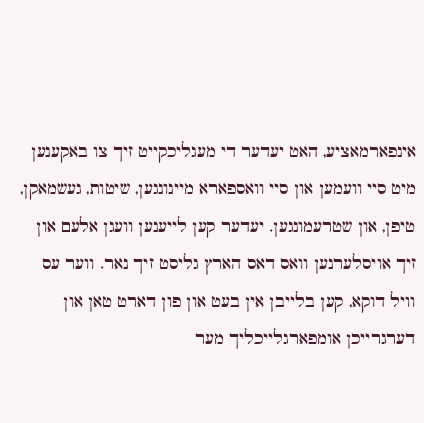אינפארמאציע, האט יעדער די מעגליכקייט זיך צו באקענען מיט סיי וועמען און סיי וואספארא מיינונגען, שיטות, געשמאקן, טיפן, און שטרעמונגען. יעדער קען לייענען וועגן אלעם און זיך אויסלערנען וואס דאס הארץ גליסט זיך נאר. ווער עס וויל דוקא, קען בלייבן אין בעט און פון דארט טאן און דערגרייכן אומפארגלייכליך מער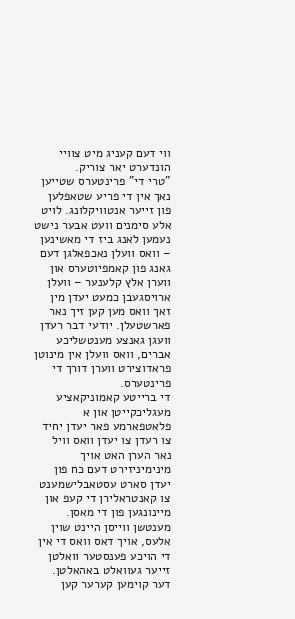ווי דעם קעניג מיט צוויי הונדערט יאר צוריק.
"טרי די" פרינטערס שטייען נאך אין די פריע שטאפלען פון זייער אנטוויקלונג. לויט אלע סימנים וועט אבער נישט נעמען לאנג ביז די מאשינען – וואס וועלן נאכפאלגן דעם גאנג פון קאמפיוטערס און ווערן אלץ קלענער – וועלן ארויסגעבן כמעט יעדן מין זאך וואס מען קען זיך נאר פארשטעלן. יודעי דבר רעדן וועגן גאנצע מענטשליכע אברים, וואס וועלן אין מינוטן פראדוצירט ווערן דורך די פרינטערס.
די ברייטע קאמוניקאציע מעגליכקייטן און א פלאטפארמע פאר יעדן יחיד צו רעדן צו יעדן וואס וויל נאר הערן האט אויך מינימיניזירט דעם כח פון יעדן סארט עסטאבלישמענט צו קאנטראלירן די קעפ און מיינונגען פון די מאסן. מענטשן ווייסן היינט שוין אלעס, אויך דאס וואס די אין די הויכע פענסטער וואלטן זייער געוואלט באהאלטן. דער קוימען קערער קען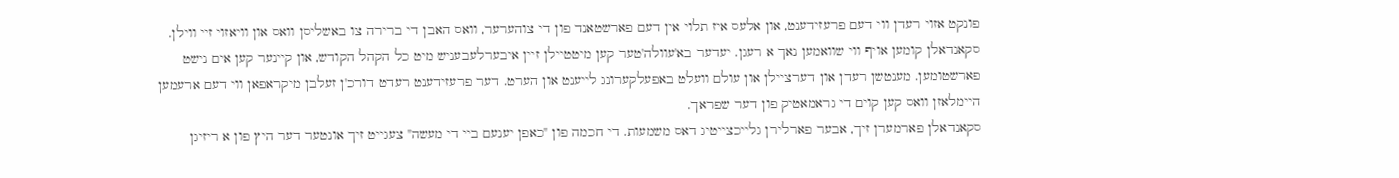פונקט אזוי רעדן ווי דעם פרעזידענט, און אלעס איז תלוי אין דעם פארשטאנד פון די צוהערער, וואס האבן די ברירה צו באשליסן וואס און וויאזוי זיי ווילן.
סקאנדאלן קומען אויף ווי שוואמען נאך א רעגן. יעדער בא'עוולה'טער קען מיטטיילן זיין איבערלעבעניש מיט כל הקהל הקודש, און קיינער קען אים נישט פארשטומען. מענטשן רעדן און דערציילן און עולם וועלט באפעלקערונג לייענט און הערט. דער פרעזידענט רעדט דורכ'ן זעלבן מיקראפאן ווי דעם ארעמען היימלאזן וואס קען קוים די גראמאטיק פון דער שפראך.
סקאנדאלן פארמערן זיך, אבער פארלירן גלייכצייטיג דאס משמעות. די חכמה פון "כאפן יענעם ביי די מעשה" צעגייט זיך אונטער דער היץ פון א ריזיגן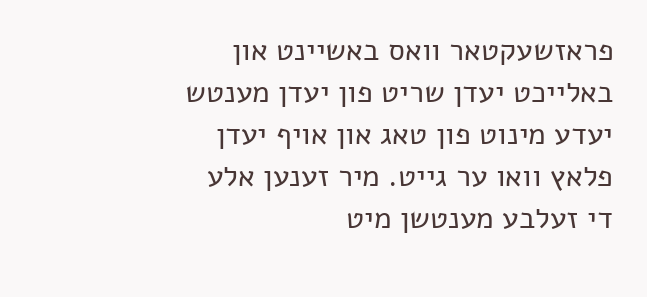פראזשעקטאר וואס באשיינט און באלייכט יעדן שריט פון יעדן מענטש יעדע מינוט פון טאג און אויף יעדן פלאץ וואו ער גייט. מיר זענען אלע די זעלבע מענטשן מיט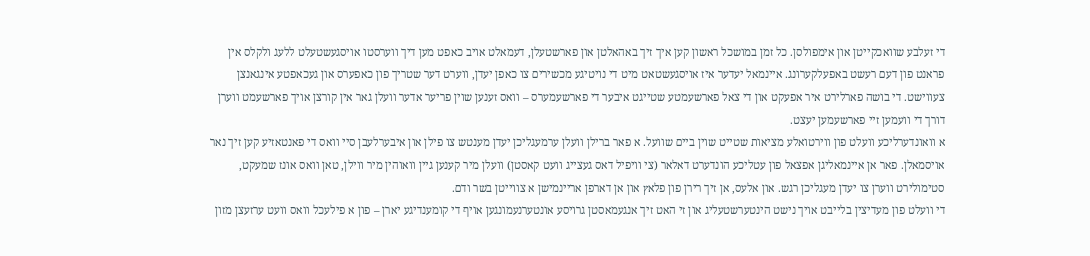די זעלבע שוואכקייטן און אימפולסן. כל זמן במושכל ראשון קען איך זיך באהאלטן און פארשטעלן, דעמאלט אויב כאפט מען דיך ווערסטו אויסגעשטעלט ללעג ולקלס אין פראנט פון דעם רעשט באפעלקערונג. איינמאל יעדער איז אויסגעשטאט מיט די נויטיגע מכשירים צו כאפן יעדן, ווערט דער שטריך פון כאפערס און געכאפטע אינגאנצן צעווישט. די בושה פארלירט איר אפעקט און די צאל פארשעמטע שטייגט איבער די פארשעמערס – וואס זענען שוין פריער אדער וועלן גאר אין קורצן אויך פארשעמט ווערן דורך די וועמען זיי פארשעמען יעצט.
א וואונדערליכע וועלט פון ווירטואלע מציאות שטייט שוין ביים שוועל. א פאר ברילן וועלן ערמעגליכן יעדן מענטש צו פילן און איבערלעבן סיי וואס די פאנטאזיע קען זיך נאר אויסמאלן. פאר אן איינמאליגן אפצאל פון עטליכע הונדערט דאלאר (צי וויפיל דאס געצייג וועט קאסטן) וועלן מיר קענען גיין וואוהין מיר ווילן, טאן וואס אונז שמעקט, סטימולירט ווערן צו יעדן מעגליכן רגש. און אלעס, אן זיך רירן פון פלאץ און אן דארפן אריינמישן א צווייטן בשר ודם.
די וועלט פון מעדיצין בלייבט אויך נישט הינטערשטעליג און זי האט זיך אנגעמאסטן גרויסע אונטערנעמונגען אויף די קומענדיגע יארן – פון א פילעכל וואס וועט ערזעצן מזון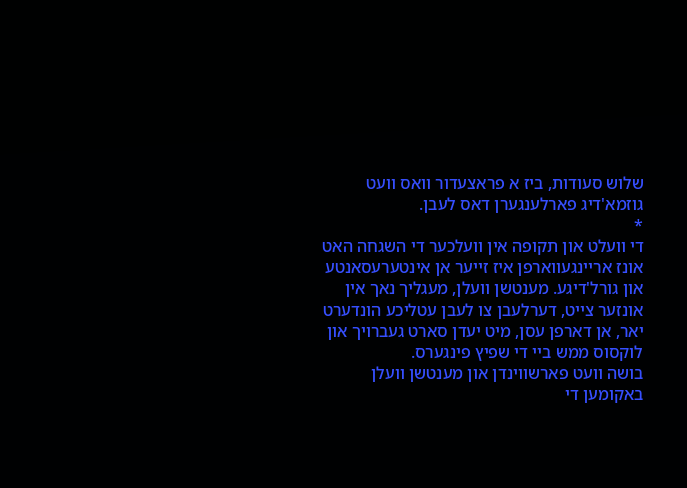שלוש סעודות, ביז א פראצעדור וואס וועט גוזמא'דיג פארלענגערן דאס לעבן.
*
די וועלט און תקופה אין וועלכער די השגחה האט אונז אריינגעווארפן איז זייער אן אינטערעסאנטע און גורל'דיגע. מענטשן וועלן, מעגליך נאך אין אונזער צייט, דערלעבן צו לעבן עטליכע הונדערט יאר, אן דארפן עסן, מיט יעדן סארט געברויך און לוקסוס ממש ביי די שפיץ פינגערס.
בושה וועט פארשווינדן און מענטשן וועלן באקומען די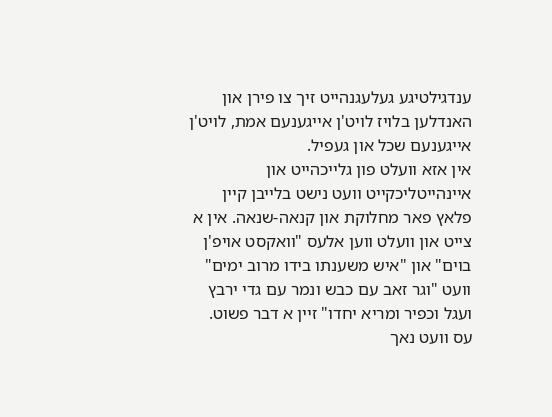ענדגילטיגע געלעגנהייט זיך צו פירן און האנדלען בלויז לויט'ן אייגענעם אמת, לויט'ן אייגענעם שכל און געפיל.
אין אזא וועלט פון גלייכהייט און איינהייטליכקייט וועט נישט בלייבן קיין פלאץ פאר מחלוקת און קנאה-שנאה. אין א צייט און וועלט ווען אלעס "וואקסט אויפ'ן בוים" און "איש משענתו בידו מרוב ימים" וועט "וגר זאב עם כבש ונמר עם גדי ירבץ ועגל וכפיר ומריא יחדו" זיין א דבר פשוט.
עס וועט נאך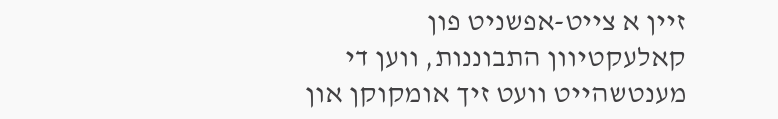זיין א צייט-אפשניט פון קאלעקטיוון התבוננות, ווען די מענטשהייט וועט זיך אומקוקן און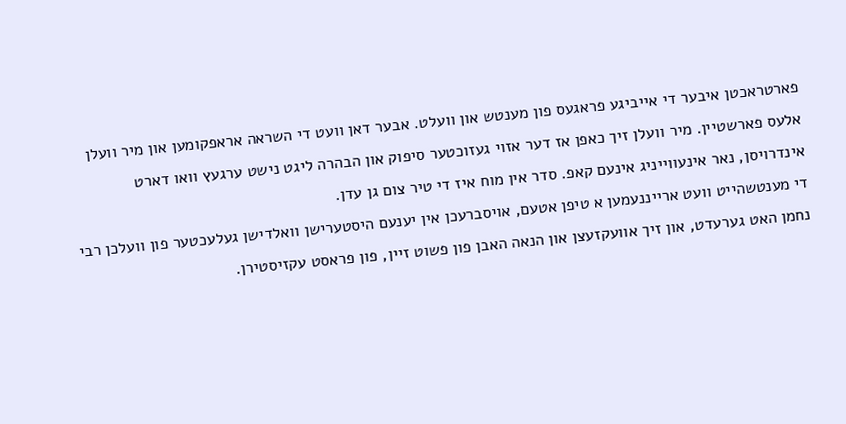פארטראכטן איבער די אייביגע פראגעס פון מענטש און וועלט. אבער דאן וועט די השראה אראפקומען און מיר וועלן אלעס פארשטיין. מיר וועלן זיך כאפן אז דער אזוי געזוכטער סיפוק און הבהרה ליגט נישט ערגעץ וואו דארט אינדרויסן, נאר אינעווייניג אינעם קאפ. סדר אין מוח איז די טיר צום גן עדן.
די מענטשהייט וועט ארייננעמען א טיפן אטעם, אויסברעכן אין יענעם היסטערישן וואלדישן געלעכטער פון וועלכן רבי נחמן האט גערעדט, און זיך אוועקזעצן און הנאה האבן פון פשוט זיין, פון פראסט עקזיסטירן.